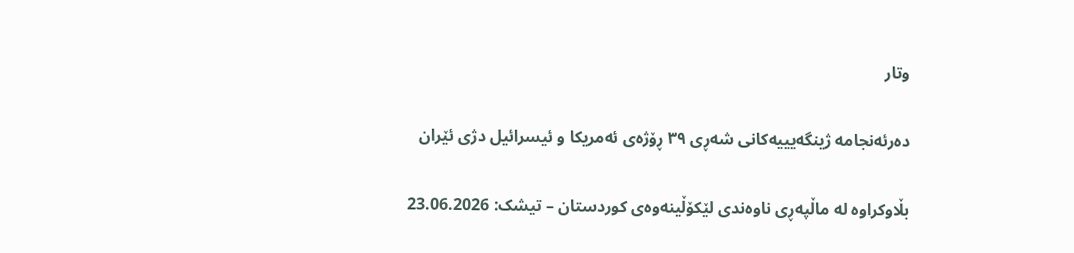وتار

دەرئەنجامە ژینگەیییەکانی شەڕی ٣٩ ڕۆژەی ئەمریکا و ئیسرائیل دژی ئێران

بڵاوکراوە لە ماڵپەڕی ناوەندی لێکۆڵینەوەی کوردستان – تیشک: 23.06.2026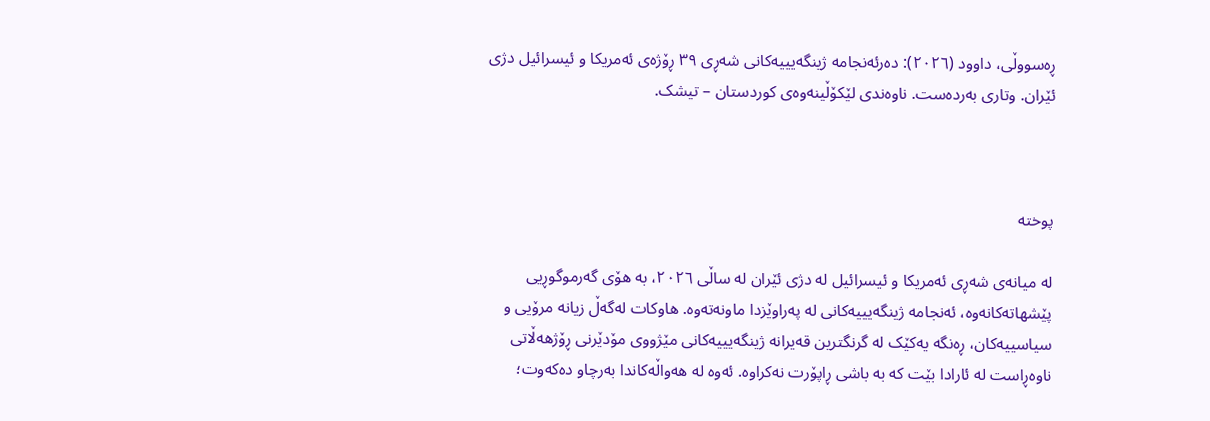ڕەسووڵی، داوود (٢٠٢٦): دەرئەنجامە ژینگەیییەکانی شەڕی ٣٩ ڕۆژەی ئەمریکا و ئیسرائیل دژی ئێران. وتاری بەردەست. ناوەندی لێکۆڵینەوەی کوردستان – تیشک.



پوختە

لە میانەی شەڕی ئەمریکا و ئیسرائیل لە دژی ئێران لە ساڵی ٢٠٢٦، بە هۆی گەرموگوڕیی پێشهاتەکانەوە، ئەنجامە ژینگەیییەکانی لە پەراوێزدا ماونەتەوە. هاوکات لەگەڵ زیانە مرۆیی و سیاسییەکان، ڕەنگە یەکێک لە گرنگترین قەیرانە ژینگەیییەکانی مێژووی مۆدێرنی ڕۆژهەڵاتی ناوەڕاست لە ئارادا بێت کە بە باشی ڕاپۆرت نەکراوە. ئەوە لە هەواڵەکاندا بەرچاو دەکەوت؛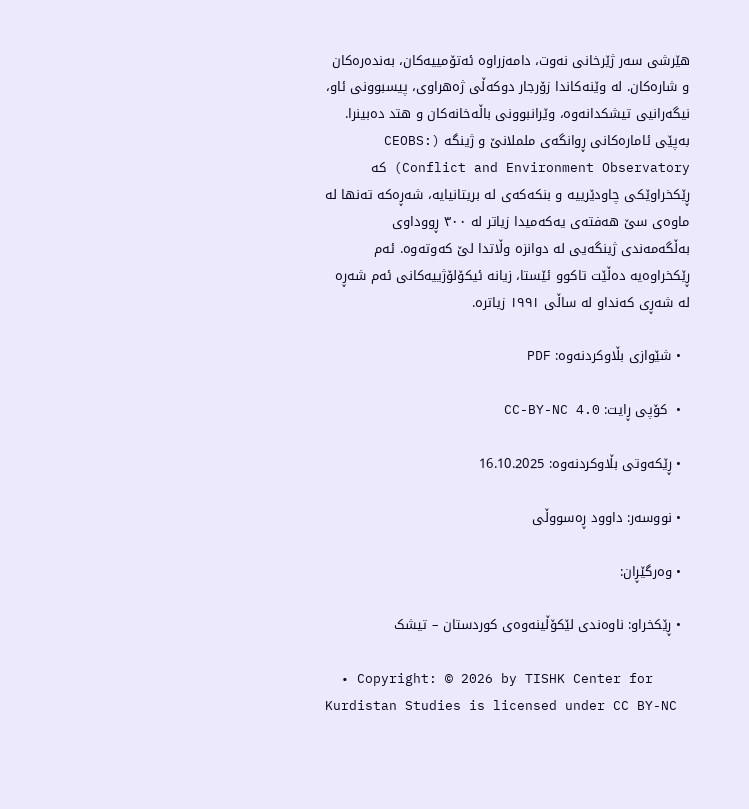هێرشی سەر ژێرخانی نەوت، دامەزراوە ئەتۆمییەکان، بەندەرەکان و شارەکان. لە وێنەکاندا زۆرجار دوکەڵی ژەهراوی، پیسبوونی ئاو، نیگەرانیی تیشکدانەوە، وێرانبوونی باڵەخانەکان و هتد دەبینرا. بەپێی ئامارەکانی ڕوانگەی ململانێ و ژینگە (CEOBS: Conflict and Environment Observatory) کە ڕێکخراوێکی چاودێرییە و بنکەکەی لە بریتانیایە، شەڕەکە تەنها لە ماوەی سێ هەفتەی یەکەمیدا زیاتر لە ٣٠٠ ڕووداوی بەڵگەمەندی ژینگەیی لە دوانزە وڵاتدا لێ کەوتەوە. ئەم ڕێکخراوەیە دەڵێت تاکوو ئێستا، زیانە ئیکۆلۆژییەکانی ئەم شەڕە لە شەڕی کەنداو لە ساڵی ١٩٩١ زیاترە.

  • شێوازی بڵاوکردنەوە: PDF

  •  کۆپی ڕایت: CC-BY-NC 4.0

  • ڕێکەوتی بڵاوکردنەوە: 16.10.2025

  • نووسەر: داوود ڕەسووڵی

  • وەرگێڕان:

  • ڕێکخراو: ناوەندی لێکۆڵینەوەی کوردستان – تیشک

  • Copyright: © 2026 by TISHK Center for Kurdistan Studies is licensed under CC BY-NC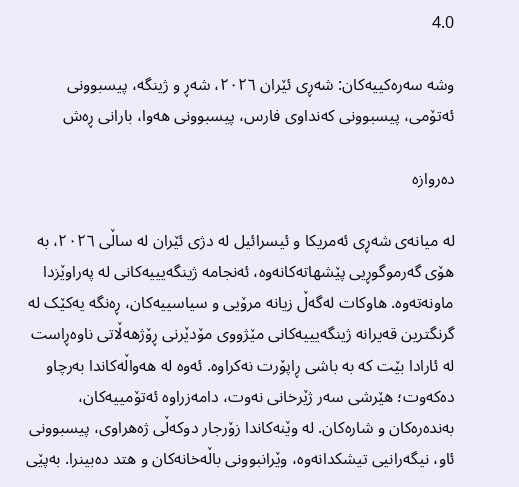4.0

وشە سەرەکییەکان: شەڕی ئێران ٢٠٢٦، شەڕ و ژینگە، پیسبوونی ئەتۆمی، پیسبوونی کەنداوی فارس، پیسبوونی هەوا، بارانی ڕەش

دەروازە

لە میانەی شەڕی ئەمریکا و ئیسرائیل لە دژی ئێران لە ساڵی ٢٠٢٦، بە هۆی گەرموگوڕیی پێشهاتەکانەوە، ئەنجامە ژینگەیییەکانی لە پەراوێزدا ماونەتەوە. هاوکات لەگەڵ زیانە مرۆیی و سیاسییەکان، ڕەنگە یەکێک لە گرنگترین قەیرانە ژینگەیییەکانی مێژووی مۆدێرنی ڕۆژهەڵاتی ناوەڕاست لە ئارادا بێت کە بە باشی ڕاپۆرت نەکراوە. ئەوە لە هەواڵەکاندا بەرچاو دەکەوت؛ هێرشی سەر ژێرخانی نەوت، دامەزراوە ئەتۆمییەکان، بەندەرەکان و شارەکان. لە وێنەکاندا زۆرجار دوکەڵی ژەهراوی، پیسبوونی ئاو، نیگەرانیی تیشکدانەوە، وێرانبوونی باڵەخانەکان و هتد دەبینرا. بەپێی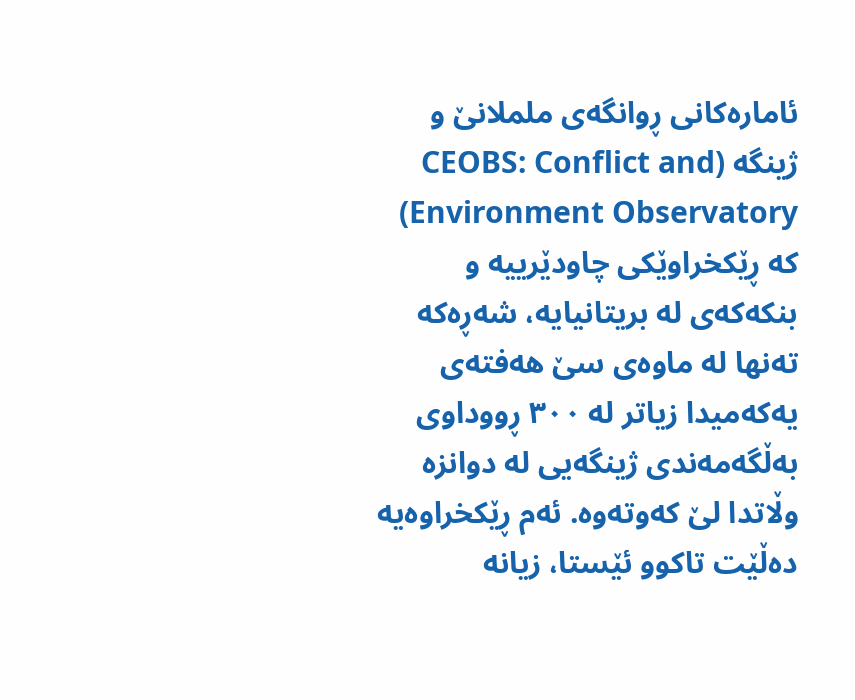ئامارەکانی ڕوانگەی ململانێ و ژینگە (CEOBS: Conflict and Environment Observatory) کە ڕێکخراوێکی چاودێرییە و بنکەکەی لە بریتانیایە، شەڕەکە تەنها لە ماوەی سێ هەفتەی یەکەمیدا زیاتر لە ٣٠٠ ڕووداوی بەڵگەمەندی ژینگەیی لە دوانزە وڵاتدا لێ کەوتەوە. ئەم ڕێکخراوەیە دەڵێت تاکوو ئێستا، زیانە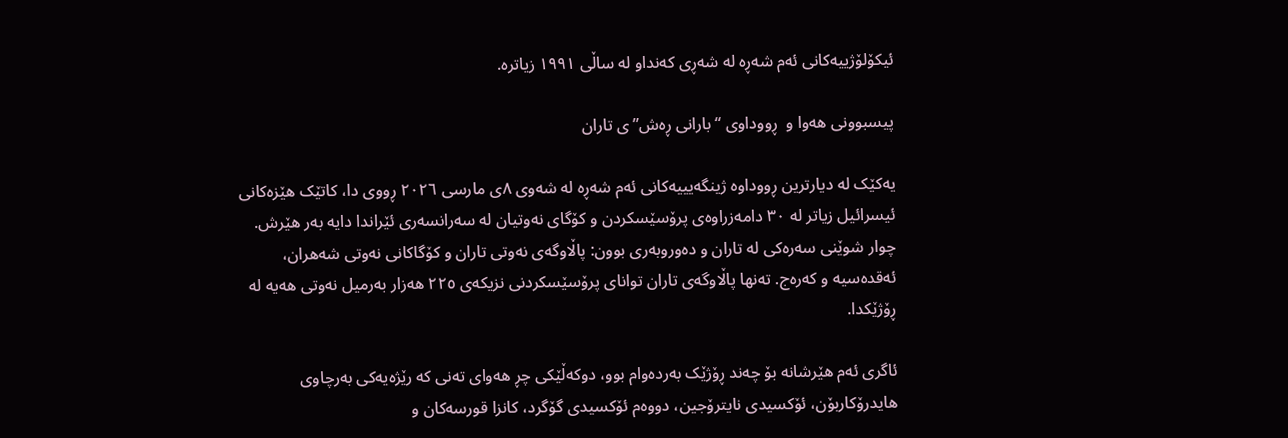ئیکۆلۆژییەکانی ئەم شەڕە لە شەڕی کەنداو لە ساڵی ١٩٩١ زیاترە.

پیسبوونی هەوا و  ڕووداوی “بارانی ڕەش”ی تاران

یەکێک لە دیارترین ڕووداوە ژینگەیییەکانی ئەم شەڕە لە شەوی ٨ی مارسی ٢٠٢٦ ڕووی دا، کاتێک هێزەکانی ئیسرائیل زیاتر لە ٣٠ دامەزراوەی پرۆسێسکردن و کۆگای نەوتیان لە سەرانسەری ئێراندا دایە بەر هێرش. چوار شوێنی سەرەکی لە تاران و دەوروبەری بوون: پاڵاوگەی نەوتی تاران و کۆگاکانی نەوتی شەهران، ئەقدەسیە و کەرەج. تەنها پاڵاوگەی تاران توانای پرۆسێسکردنی نزیکەی ٢٢٥ هەزار بەرمیل نەوتی هەیە لە ڕۆژێکدا.

ئاگری ئەم هێرشانە بۆ چەند ڕۆژێک بەردەوام بوو، دوکەڵێکی چڕ هەوای تەنی کە رێژەیەکی بەرچاوی هایدرۆکاربۆن، ئۆکسیدی نایترۆجین، دووەم ئۆکسیدی گۆگرد، کانزا قورسەکان و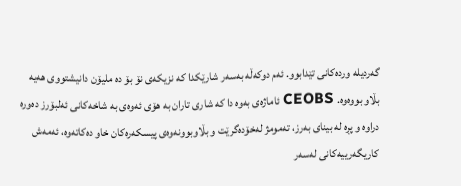گەردیلە وردەکانی تێدابوو. ئەم دوکەڵە بەسەر شارێکدا کە نزیکەی نۆ بۆ دە ملیۆن دانیشتووی هەیە بڵاو بووەوە. CEOBS ئاماژەی بەوە دا کە شاری تاران بە هۆی ئەوەی بە شاخەکانی ئەلبۆرز دەورە دراوە و پڕە لە بینای بەرز، تەمومژ لەخۆدەگرێت و بڵاوبوونەوەی پیسکەرەکان خاو دەکاتەوە، ئەمەش کاریگەرییەکانی لەسەر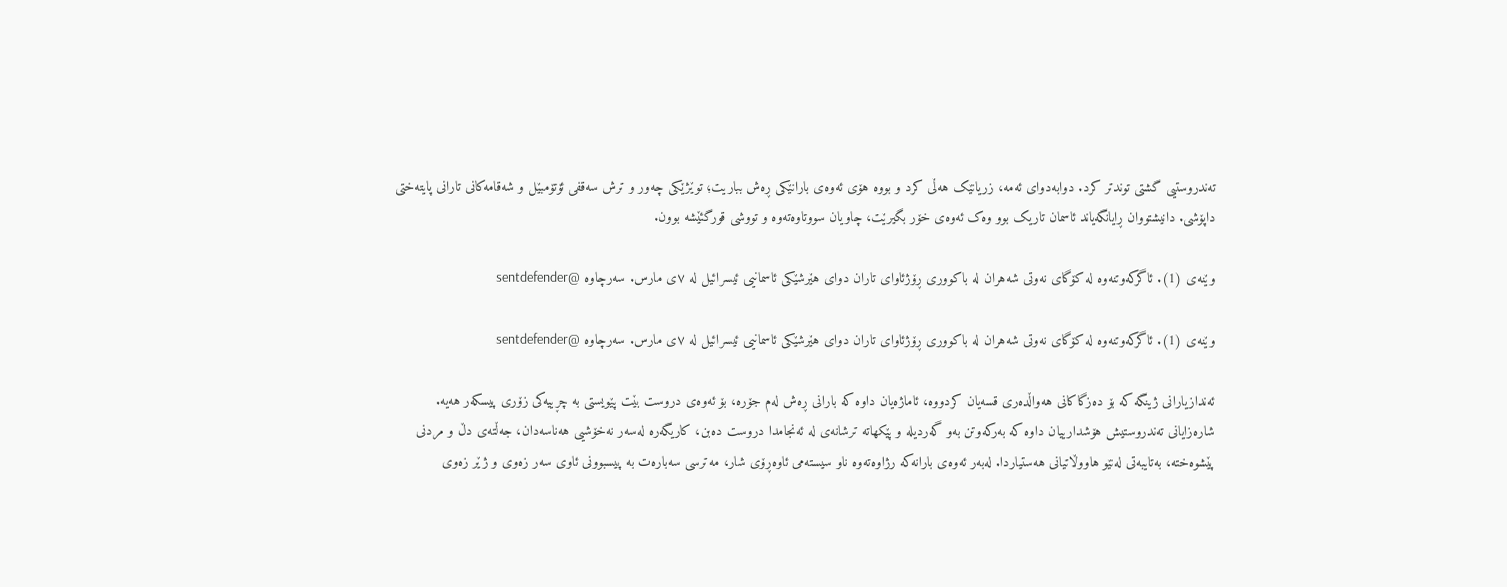تەندروستیی گشتی توندتر کرد. دوابەدوای ئەمە، زریانێک هەڵی کرد و بووە هۆی ئەوەی بارانێکی ڕەش بباریت؛ توێژێکی چەور و ترش سەقفی ئۆتۆمبێل و شەقامەکانی تارانی پایتەختی داپۆشی. دانیشتووان ڕایانگەیاند ئاسمان تاریک بوو وەک ئەوەی خۆر بگیرێت، چاویان سووتاوەتەوە و تووشی قورگئێشە بوون.

وێنەی (1). ئاگرکەوتنەوە لە کۆگای نەوتی شەهران لە باکووری ڕۆژئاوای تاران دوای هێرشێکی ئاسمانیی ئیسرائیل لە ٧ی مارس. سەرچاوە @sentdefender

وێنەی (1). ئاگرکەوتنەوە لە کۆگای نەوتی شەهران لە باکووری ڕۆژئاوای تاران دوای هێرشێکی ئاسمانیی ئیسرائیل لە ٧ی مارس. سەرچاوە @sentdefender

ئەندازیارانی ژینگە کە بۆ دەزگاکانی هەواڵدەری قسەیان کردووە، ئاماژەیان داوە کە بارانی ڕەش لەم جۆرە، بۆ ئەوەی دروست بێت پێویستی بە چڕییەکی زۆری پیسکەر هەیە. شارەزایانی تەندروستیش هۆشدارییان داوە کە بەرکەوتن بەو گەردیلە و پێکهاتە ترشانەی لە ئەنجامدا دروست دەبن، کاریگەرە لەسەر نەخۆشیی هەناسەدان، جەڵتەی دڵ و مردنی پێشوەختە، بەتایبەتی لەنێو هاووڵاتیانی هەستیاردا. لەبەر ئەوەی بارانەکە رژاوەتەوە ناو سیستەمی ئاوەڕۆی شار، مەترسی سەبارەت بە پیسبوونی ئاوی سەر زەوی و ژێر زەوی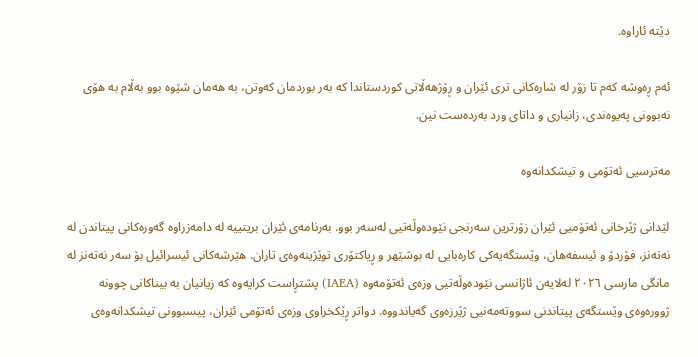دێتە ئاراوە.

ئەم ڕەوشە کەم تا زۆر لە شارەکانی تری ئێران و ڕۆژهەڵاتی کوردستاندا کە بەر بوردمان کەوتن، بە هەمان شێوە بوو بەڵام بە هۆی نەبوونی پەیوەندی، زانیاری و داتای ورد بەردەست نین.

مەترسیی ئەتۆمی و تیشکدانەوە

لێدانی ژێرخانی ئەتۆمیی ئێران زۆرترین سەرنجی نێودەوڵەتیی لەسەر بوو. بەرنامەی ئێران بریتییە لە دامەزراوە گەورەکانی پیتاندن لە نەتەنز، فۆردۆ و ئیسفەهان، وێستگەیەکی کارەبایی لە بوشێهر و ڕیاکتۆری توێژینەوەی تاران. هێرشەکانی ئیسرائیل بۆ سەر نەتەنز لە مانگی مارسی ٢٠٢٦ لەلایەن ئاژانسی نێودەوڵەتیی وزەی ئەتۆمەوە (IAEA) پشتڕاست کرایەوە کە زیانیان بە بیناکانی چوونە ژوورەوەی وێستگەی پیتاندنی سووتەمەنیی ژێرزەوی گەیاندووە. دواتر ڕێکخراوی وزەی ئەتۆمی ئێران، پیسبوونی تیشکدانەوەی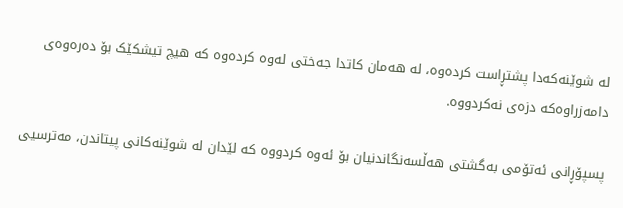لە شوێنەکەدا پشتڕاست کردەوە، لە هەمان کاتدا جەختی لەوە کردەوە کە هیچ تیشکێک بۆ دەرەوەی دامەزراوەکە دزەی نەکردووە.

پسپۆڕانی ئەتۆمی بەگشتی هەڵسەنگاندنیان بۆ ئەوە کردووە کە لێدان لە شوێنەکانی پیتاندن، مەترسیی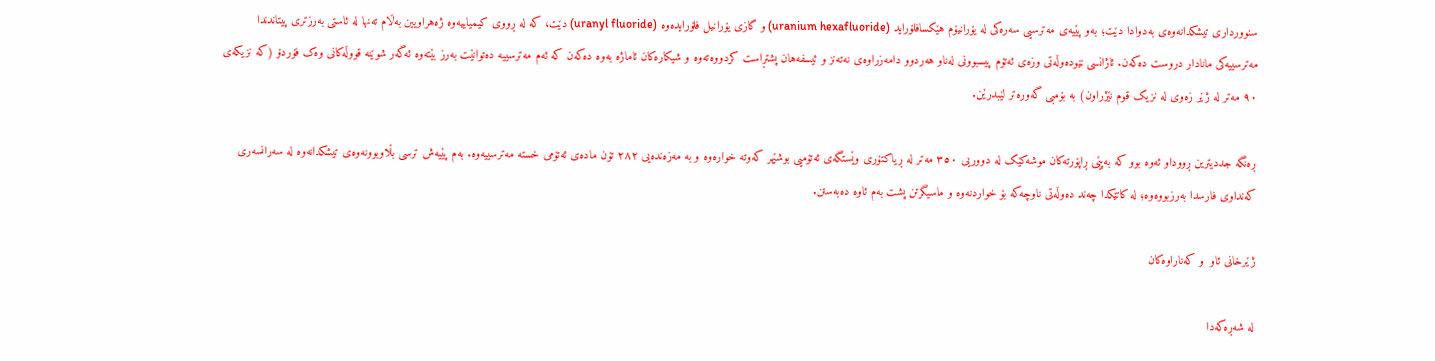سنوورداری تیشکدانەوەی بەدوادا دێت؛ بەو پێیەی مەترسیی سەرەکی لە یۆرانیۆم هێکسافلۆراید (uranium hexafluoride) و گازی یۆرانیل فلۆرایدەوە (uranyl fluoride) دێت، کە لە ڕووی کیمیاییەوە ژەهراویین بەڵام تەنها لە ئاستی بەرزتری پیتاندندا مەترسییەکی مانادار دروست دەکەن. ئاژانسی نێودەوڵەتی وزەی ئەتۆم پیسبوونی لەناو هەردوو دامەزراوەی نەتەنز و ئیسفەهان پشتڕاست کردووەتەوە و شیکارەکان ئاماژە بەوە دەکەن کە ئەم مەترسییە دەتوانێت بەرز بێتەوە ئەگەر شوێنە قووڵەکانی وەک فۆردۆ (کە نزیکەی ٩٠ مەتر لە ژێر زەوی لە نزیک قوم نێژراون) بە بۆمبی گەورەتر لێبدرێن.

ڕەنگە جددیترین ڕووداو ئەوە بوو کە بەپێی ڕاپۆرتەکان موشەکێک لە دووریی ٣٥٠ مەتر لە ڕیاکتۆری وێستگەی ئەتۆمیی بوشێهر کەوتە خوارەوە و بە مەزەندەیی ٢٨٢ تۆن مادەی ئەتۆمی خستە مەترسییەوە. بەم پێیەش ترسی بڵاوبوونەوەی تیشکدانەوە لە سەرانسەری کەنداوی فارسدا بەرزبووەوە؛ لە کاتێکدا چەند دەوڵەتی ناوچەکە بۆ خواردنەوە و ماسیگرتن پشت بەم ئاوە دەبەستن.

ژێرخانی ئاو  و کەناراوەکان

لە شەڕەکەدا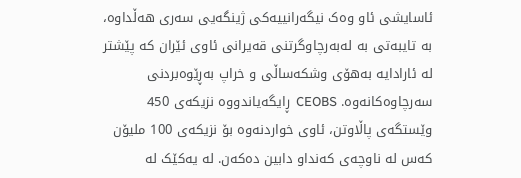ئاسایشی ئاو وەک نیگەرانییەکی ژینگەیی سەری هەڵداوە، بە تایبەتی بە لەبەرچاوگرتنی قەیرانی ئاوی ئێران کە پێشتر لە ئارادایە بەهۆی وشکەساڵی و خراپ بەڕێوەبردنی سەرچاوەکانەوە. CEOBS  ڕایگەیاندووە نزیکەی 450 وێستگەی پاڵاوتن، ئاوی خواردنەوە بۆ نزیکەی 100 ملیۆن کەس لە ناوچەی کەنداو دابین دەکەن. لە یەکێک لە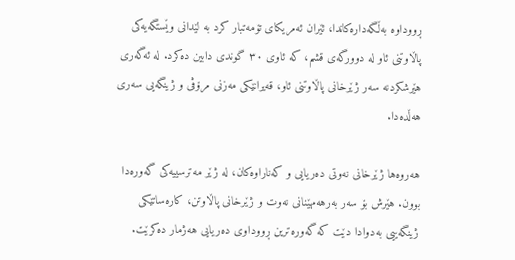ڕووداوە بەڵگەدارەکاندا، ئێران ئەمریکای تۆمەتبار کرد بە لێدانی وێستگەیەکی پاڵاوتنی ئاو لە دوورگەی قشم، کە ئاوی ٣٠ گوندی دابین دەکرد. لە ئەگەری هێرشکردنە سەر ژێرخانی پاڵاوتنی ئاو، قەیرانێکی مەزنی مرۆڤی و ژینگەیی سەری هەڵدەدا.

هەروەها ژێرخانی نەوتی دەریایی و کەناراوەکان، لە ژێر مەترسییەکی گەورەدا بوون. هێرش بۆ سەر بەرهەمهێنانی نەوت و ژێرخانی پاڵاوتن، کارەساتێکی ژینگەییی بەدوادا دێت کە گەورەترین ڕووداوی دەریایی هەژمار دەکرێت.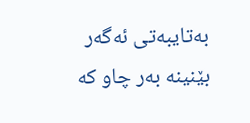بەتایبەتی ئەگەر بێنینە بەر چاو کە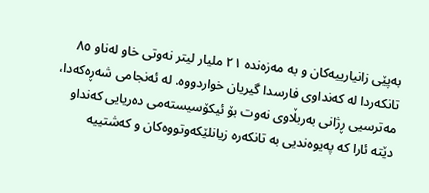بەپێی زانیارییەکان و بە مەزەندە ٢١ ملیار لیتر نەوتی خاو لەناو ٨٥ تانکەردا لە کەنداوی فارسدا گیریان خواردووە. لە ئەنجامی شەڕەکەدا، مەترسیی ڕژانی بەربڵاوی نەوت بۆ ئیکۆسیستەمی دەریایی کەنداو دێتە ئارا کە پەیوەندیی بە تانکەرە زیانلێکەوتووەکان و کەشتییە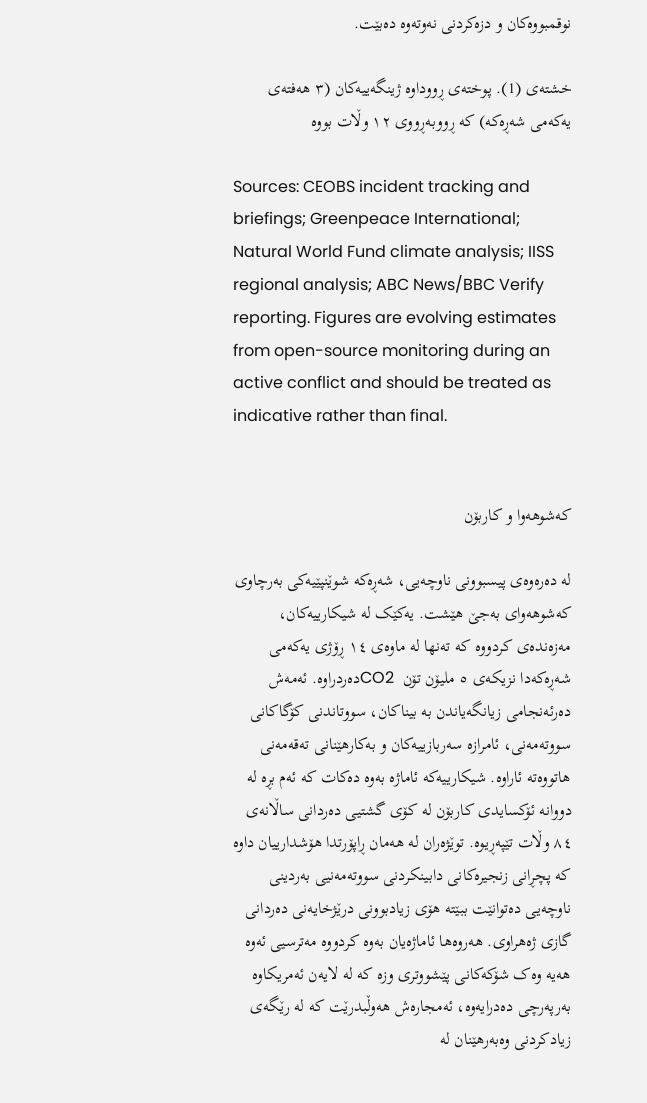نوقمبووەکان و دزەکردنی نەوتەوە دەبێت.

خشتەی (1). پوختەی ڕووداوە ژینگەییەکان (٣ هەفتەی یەکەمی شەڕەکە) کە ڕووبەڕووی ١٢ وڵات بووە

Sources: CEOBS incident tracking and briefings; Greenpeace International; Natural World Fund climate analysis; IISS regional analysis; ABC News/BBC Verify reporting. Figures are evolving estimates from open-source monitoring during an active conflict and should be treated as indicative rather than final.


کەشوهەوا و کاربۆن

لە دەرەوەی پیسبوونی ناوچەیی، شەڕەکە شوێنپێیەکی بەرچاوی کەشوهەوای بەجێ هێشت. یەکێک لە شیکارییەکان، مەزەندەی کردووە کە تەنها لە ماوەی ١٤ ڕۆژی یەکەمی شەڕەکەدا نزیکەی ٥ ملیۆن تۆن  CO2دەردراوە. ئەمەش دەرئەنجامی زیانگەیاندن بە بیناکان، سووتاندنی کۆگاکانی سووتەمەنی، ئامرازە سەربازییەکان و بەکارهێنانی تەقەمەنی هاتووەتە ئاراوە. شیکارییەکە ئاماژە بەوە دەکات کە ئەم بڕە لە دووانە ئۆکسایدی کاربۆن لە کۆی گشتیی دەردانی ساڵانەی ٨٤ وڵات تێپەڕیوە. توێژەران لە هەمان ڕاپۆرتدا هۆشدارییان داوە کە پچڕانی زنجیرەکانی دابینکردنی سووتەمەنیی بەردینی ناوچەیی دەتوانێت ببێتە هۆی زیادبوونی درێژخایەنی دەردانی گازی ژەهراوی. هەروەها ئاماژەیان بەوە کردووە مەترسیی ئەوە هەیە وەک شۆکەکانی پێشووتری وزە کە لە لایەن ئەمریکاوە بەرپەرچی دەدرایەوە، ئەمجارەش هەوڵبدرێت کە لە رێگەی زیادکردنی وەبەرهێنان لە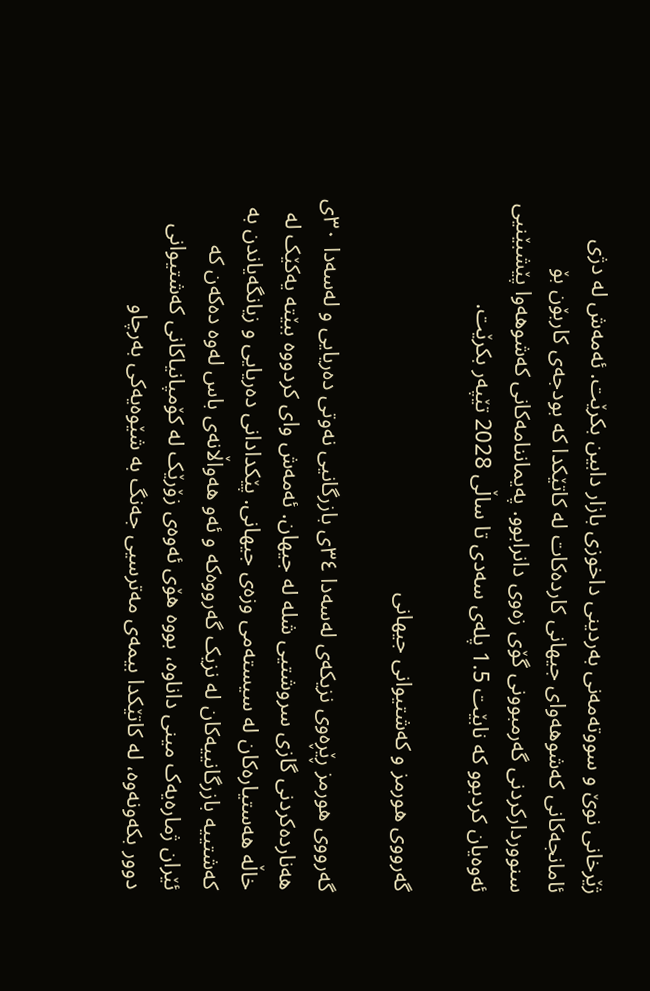ژێرخانی نوێ و سووتەمەنی بەردینی داخوزی بازار دابین بکرێت. ئەمەش لە دژی ئامانجەکانی کەشوهەوای جیهانی کاردەکات لە کاتێکدا کە بودجەی کاربۆن بۆ سنووردارکردنی گەرمبوونی گۆی زەوی دانرابوو. پەیماننامەکانی کەشوهەوا پێشبێنیی ئەوەیان کردبوو کە نابێت 1.5 پلەی سەدی تا ساڵی 2028 تێپەر بکرێت.

گەرووی هورمز و کەشتیوانی جیهانی

گەرووی هورمز ڕێڕەوی نزیکەی لەسەدا ٣٤ی بازرگانیی نەوتی دەریایی و لەسەدا ٣٠ی هەناردەکردنی گازی سروشتیی شلە لە جیهان. ئەمەش وای کردووە ببێتە یەکێک لە خاڵە هەستیارەکان لە سیستەمی وزەی جیهانی. پێکدادانی دەریایی و زیانگەیاندن بە کەشتییە بازرگانییەکان لە نزیک گەرووەکە و ئەو هەواڵانەی باس لەوە دەکەن کە ئێران ژمارەیەک مینی داناوە، بووە هۆی ئەوەی زۆرێک لە کۆمپانیاکانی کەشتیوانی دوور بکەونەوە، لە کاتێکدا بیمەی مەترسیی جەنگ بە شێوەیەکی بەرچاو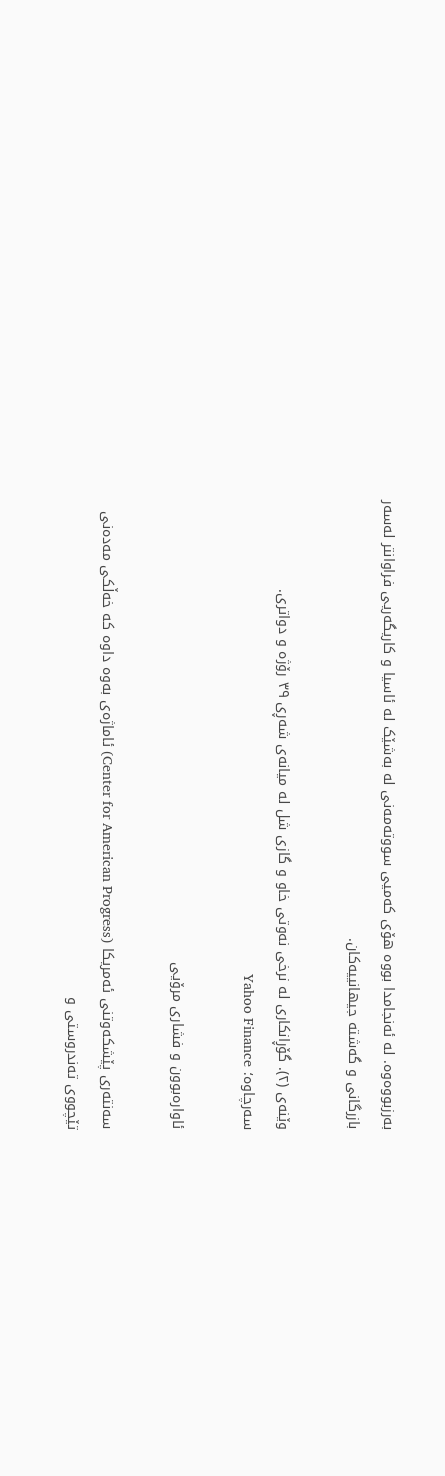بەرزبووەوە. لە ئەنجامدا بووە هۆی کەمیی سووتەمەنی لە بەشێک لە ئاسیا و کاریگەریی فراوانتر لەسەر بازرگانی و گەشتە جیهانییەکان.

وێنەی (٢). گۆڕانکاری لە نرخی نەوتی خاو و گازی شل لە میانەی شەڕی ٣٩ رۆژە و دواتری.
سەرچاوە؛ Yahoo Finance

ئاوارەبوون و فشاری مرۆیی

سەنتەری پێشکەوتنی ئەمریکا (Center for American Progress) ئاماژەی بەوە داوە کە خەڵکی مەدەنی تێچووی تەندروستی و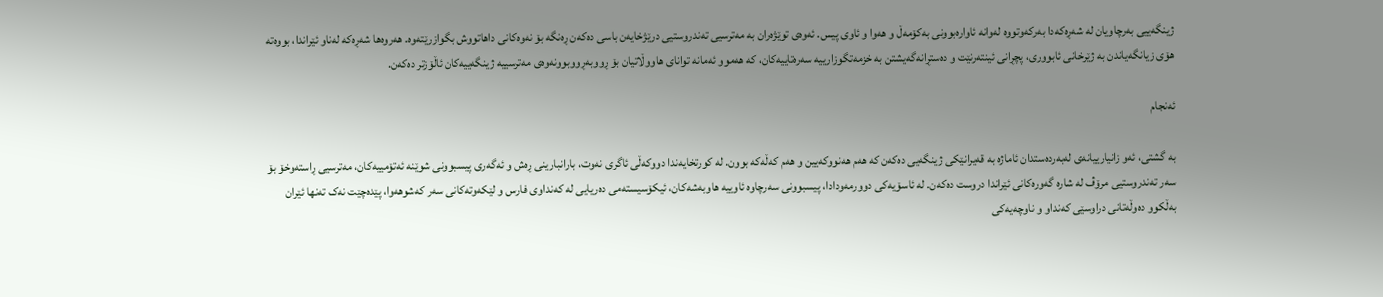ژینگەییی بەرچاویان لە شەڕەکەدا بەرکەوتووە لەوانە ئاوارەبوونی بەکۆمەڵ و هەوا و ئاوی پیس. ئەوەی توێژەران بە مەترسیی تەندروستیی درێژخایەن باسی دەکەن ڕەنگە بۆ نەوەکانی داهاتووش بگوازرێتەوە. هەروەها شەڕەکە لەناو ئێراندا، بووەتە هۆی زیانگەیاندن بە ژێرخانی ئابووری، پچڕانی ئینتەرنێت و دەستڕانەگەیشتن بە خزمەتگوزارییە سەرەتاییەکان، کە هەموو ئەمانە توانای هاووڵاتیان بۆ ڕووبەڕووبوونەوەی مەترسییە ژینگەییەکان ئاڵۆزتر دەکەن.

ئەنجام

بە گشتی، ئەو زانیارییانەی لەبەردەستدان ئاماژە بە قەیرانێکی ژینگەیی دەکەن کە هەم هەنووکەیین و هەم کەڵەکە بوون. لە کورتخایەندا دووکەڵی ئاگری نەوت، بارانبارینی ڕەش و ئەگەری پیسبوونی شوێنە ئەتۆمییەکان، مەترسیی ڕاستەوخۆ بۆ سەر تەندروستیی مرۆڤ لە شارە گەورەکانی ئێراندا دروست دەکەن. لە ئاسۆیەکی دوورمەودادا، پیسبوونی سەرچاوە ئاوییە هاوبەشەکان، ئیکۆسیستەمی دەریایی لە کەنداوی فارس و لێکەوتەکانی سەر کەشوهەوا، پێدەچێت نەک تەنها ئێران بەڵکوو دەوڵەتانی دراوسێی کەنداو و ناوچەیەکی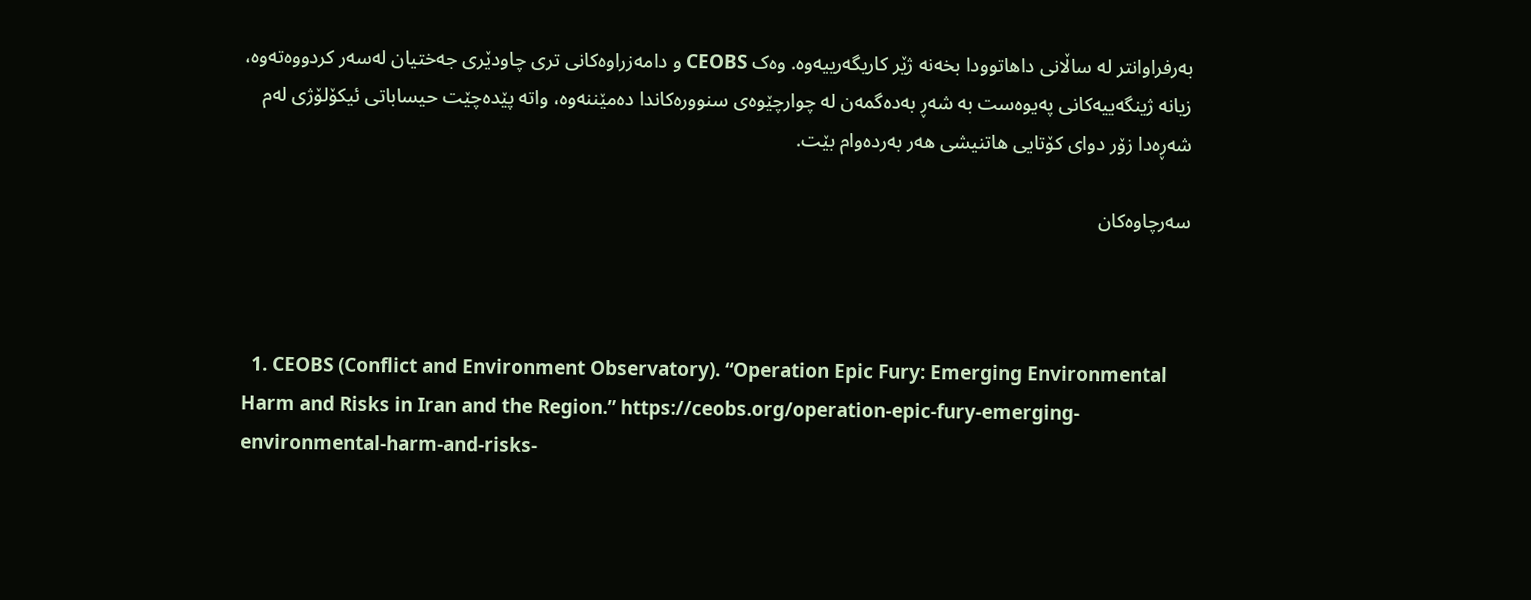بەرفراوانتر لە ساڵانی داهاتوودا بخەنە ژێر کاریگەرییەوە. وەک CEOBS و دامەزراوەکانی تری چاودێری جەختیان لەسەر کردووەتەوە، زیانە ژینگەییەکانی پەیوەست بە شەڕ بەدەگمەن لە چوارچێوەی سنوورەکاندا دەمێننەوە، واتە پێدەچێت حیساباتی ئیکۆلۆژی لەم شەڕەدا زۆر دوای کۆتایی هاتنیشی هەر بەردەوام بێت.

سەرچاوەکان



  1. CEOBS (Conflict and Environment Observatory). “Operation Epic Fury: Emerging Environmental Harm and Risks in Iran and the Region.” https://ceobs.org/operation-epic-fury-emerging-environmental-harm-and-risks-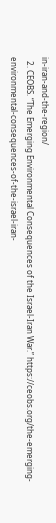in-iran-and-the-region/
  2. CEOBS. “The Emerging Environmental Consequences of the Israel-Iran War.” https://ceobs.org/the-emerging-environmental-consequences-of-the-israel-iran-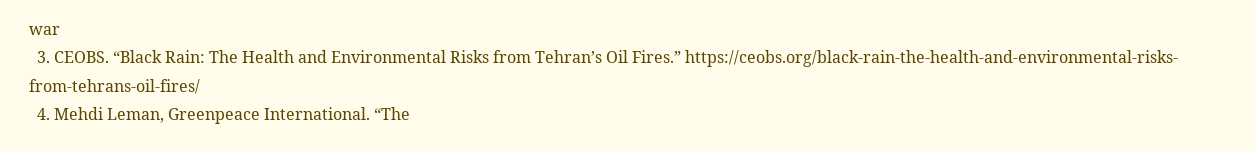war
  3. CEOBS. “Black Rain: The Health and Environmental Risks from Tehran’s Oil Fires.” https://ceobs.org/black-rain-the-health-and-environmental-risks-from-tehrans-oil-fires/
  4. Mehdi Leman, Greenpeace International. “The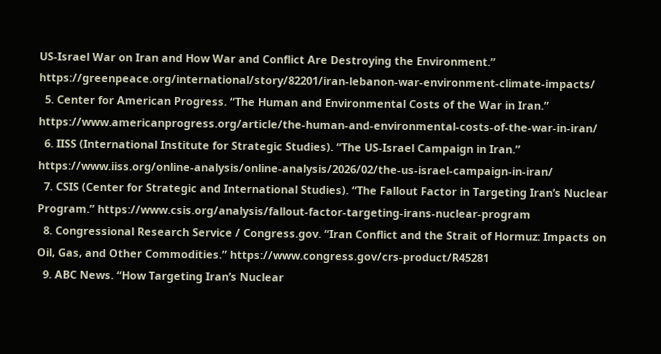US-Israel War on Iran and How War and Conflict Are Destroying the Environment.” https://greenpeace.org/international/story/82201/iran-lebanon-war-environment-climate-impacts/
  5. Center for American Progress. “The Human and Environmental Costs of the War in Iran.” https://www.americanprogress.org/article/the-human-and-environmental-costs-of-the-war-in-iran/
  6. IISS (International Institute for Strategic Studies). “The US-Israel Campaign in Iran.” https://www.iiss.org/online-analysis/online-analysis/2026/02/the-us-israel-campaign-in-iran/
  7. CSIS (Center for Strategic and International Studies). “The Fallout Factor in Targeting Iran’s Nuclear Program.” https://www.csis.org/analysis/fallout-factor-targeting-irans-nuclear-program
  8. Congressional Research Service / Congress.gov. “Iran Conflict and the Strait of Hormuz: Impacts on Oil, Gas, and Other Commodities.” https://www.congress.gov/crs-product/R45281
  9. ABC News. “How Targeting Iran’s Nuclear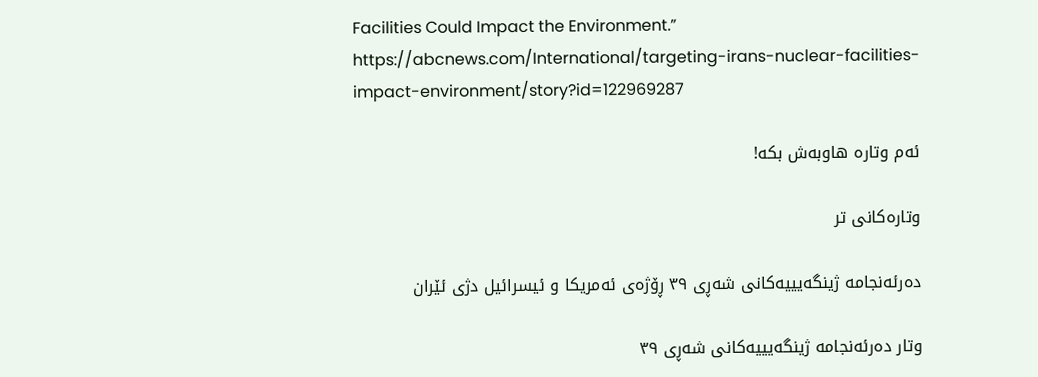Facilities Could Impact the Environment.” https://abcnews.com/International/targeting-irans-nuclear-facilities-impact-environment/story?id=122969287

ئەم وتارە هاوبەش بکە!

وتارەکانی تر

دەرئەنجامە ژینگەیییەکانی شەڕی ٣٩ ڕۆژەی ئەمریکا و ئیسرائیل دژی ئێران

وتار دەرئەنجامە ژینگەیییەکانی شەڕی ٣٩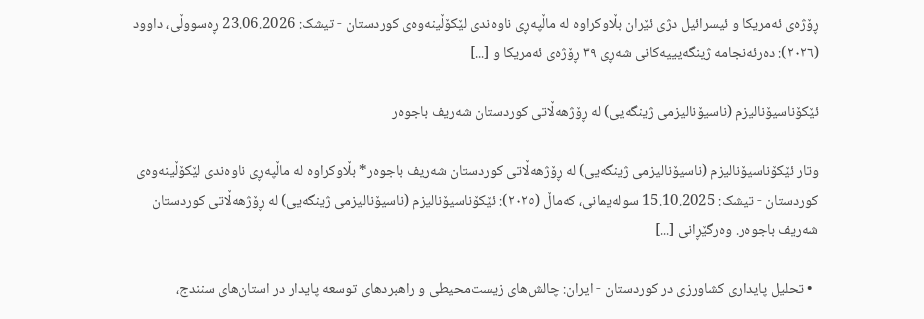ڕۆژەی ئەمریکا و ئیسرائیل دژی ئێران بڵاوکراوە لە ماڵپەڕی ناوەندی لێکۆڵینەوەی کوردستان - تیشک: 23.06.2026 ڕەسووڵی، داوود (٢٠٢٦): دەرئەنجامە ژینگەیییەکانی شەڕی ٣٩ ڕۆژەی ئەمریکا و [...]

ئێکۆناسیۆنالیزم (ناسیۆنالیزمی ژینگەیی) لە ڕۆژهەڵاتی کوردستان شەریف باجوەر

وتار ئێکۆناسیۆنالیزم (ناسیۆنالیزمی ژینگەیی) لە ڕۆژهەڵاتی کوردستان شەریف باجوەر* بڵاوکراوە لە ماڵپەڕی ناوەندی لێکۆڵینەوەی کوردستان - تیشک: 15.10.2025 سولەیمانی، کەماڵ (٢٠٢٥): ئێکۆناسیۆنالیزم (ناسیۆنالیزمی ژینگەیی) لە ڕۆژهەڵاتی کوردستان شەریف باجوەر. وەرگێڕانی [...]

  • تحلیل پایداری کشاورزی در کوردستان - ایران: چالش‌های زیست‌محیطی و راهبردهای توسعه پایدار در استان‌های سنندج،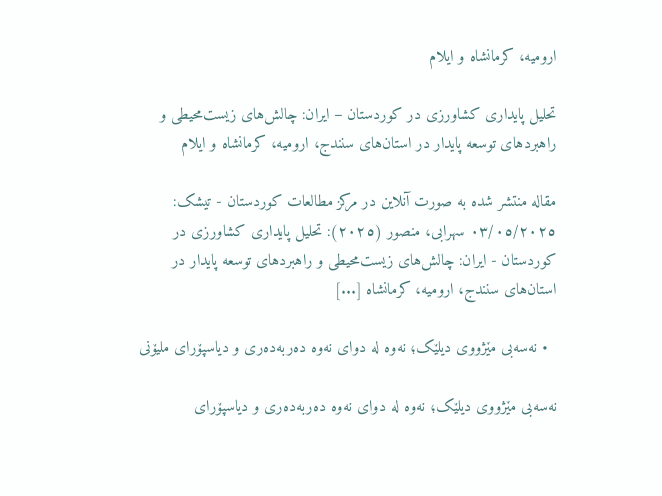ارومیه، کرمانشاه و ایلام

تحلیل پایداری کشاورزی در کوردستان – ایران: چالش‌های زیست‌محیطی و راهبردهای توسعه پایدار در استان‌های سنندج، ارومیه، کرمانشاه و ایلام

مقاله منتشر شده به صورت آنلاین در مرکز مطالعات کوردستان - تیشک: ٠٣/٠٥/٢٠٢٥ سهرابی، منصور (٢٠٢٥): تحلیل پایداری کشاورزی در کوردستان - ایران: چالش‌های زیست‌محیطی و راهبردهای توسعه پایدار در استان‌های سنندج، ارومیه، کرمانشاه [...]

  • نەسەبی مێژووی دیلێک؛ نەوە لە دوای نەوە دەربەدەری و دیاسپۆرای ملیۆنی

نەسەبی مێژووی دیلێک؛ نەوە لە دوای نەوە دەربەدەری و دیاسپۆرای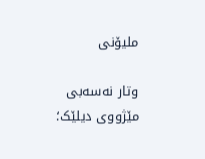ملیۆنی

وتار نەسەبی مێژووی دیلێک؛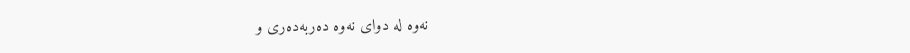نەوە لە دوای نەوە دەربەدەری و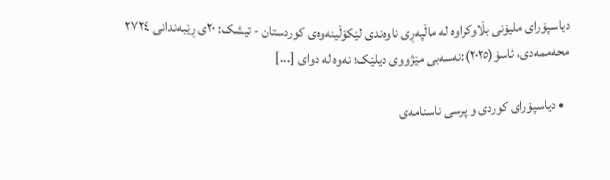دیاسپۆرای ملیۆنی بڵاوکراوە لە ماڵپەڕی ناوەندی لێکۆڵینەوەی کوردستان - تیشک: ٢٠ی ڕێبەندانی ٢٧٢٤ محەممەدی، ئاسۆ(٢٠٢٥):نەسەبی مێژووی دیلێک؛ نەوە لە دوای [...]

  • دیاسپۆرای کوردی و پرسی ناسنامەی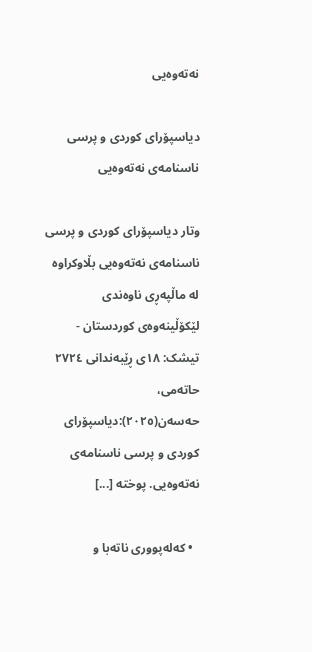نەتەوەیی

دیاسپۆرای کوردی و پرسی ناسنامەی نەتەوەیی

وتار دیاسپۆرای کوردی و پرسی ناسنامەی نەتەوەیی بڵاوکراوە لە ماڵپەڕی ناوەندی لێکۆڵینەوەی کوردستان - تیشک: ١٨ی ڕێبەندانی ٢٧٢٤ حاتەمی، حەسەن(٢٠٢٥):دیاسپۆرای کوردی و پرسی ناسنامەی نەتەوەیی. پوختە [...]

  • کەلەپووری ناتەبا و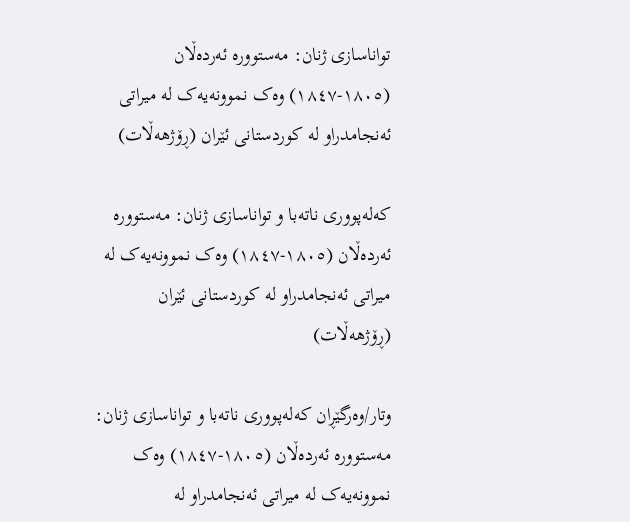تواناسازی ژنان: مەستوورە ئەردەڵان (١٨٠٥-١٨٤٧) وەک نموونەیەک لە میراتی ئەنجامدراو لە کوردستانی ئێران (ڕۆژهەڵات)

کەلەپووری ناتەبا و تواناسازی ژنان: مەستوورە ئەردەڵان (١٨٠٥-١٨٤٧) وەک نموونەیەک لە میراتی ئەنجامدراو لە کوردستانی ئێران (ڕۆژهەڵات)

وتار/وەرگێڕان کەلەپووری ناتەبا و تواناسازی ژنان: مەستوورە ئەردەڵان (١٨٠٥-١٨٤٧) وەک نموونەیەک لە میراتی ئەنجامدراو لە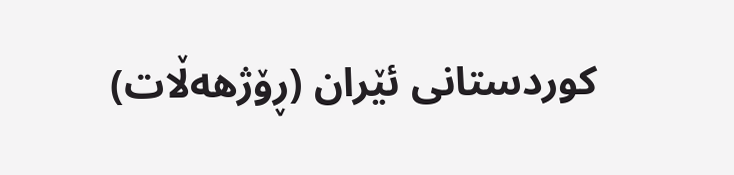کوردستانی ئێران (ڕۆژهەڵات)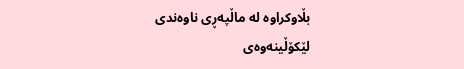بڵاوکراوە لە ماڵپەڕی ناوەندی لێکۆڵینەوەی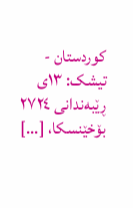کوردستان - تیشک: ١٣ی ڕێبەندانی ٢٧٢٤ بۆخێنسکا، [...]